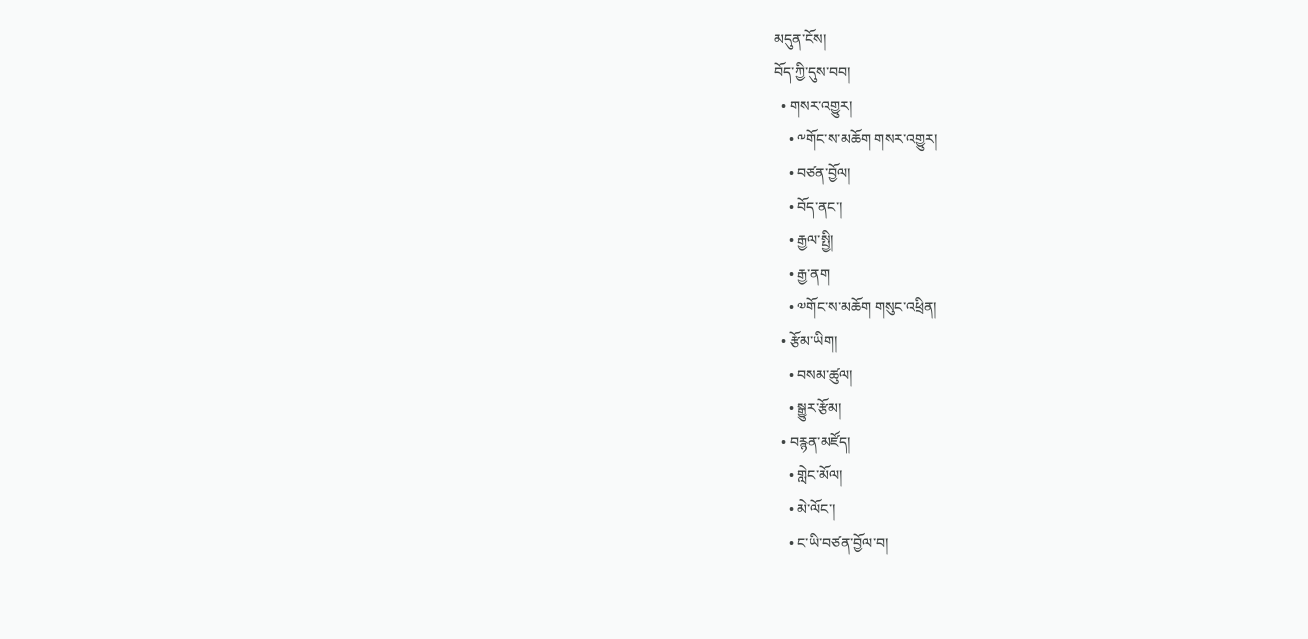མདུན་ངོས།
བོད་ཀྱི་དུས་བབ།
  • གསར་འགྱུར།
    • ༸གོང་ས་མཆོག གསར་འགྱུར།
    • བཙན་བྱོལ།
    • བོད་ནང་།
    • རྒྱལ་སྤྱི།
    • རྒྱ་ནག
    • ༧གོང་ས་མཆོག གསུང་འཕྲིན།
  • རྩོམ་ཡིག།
    • བསམ་ཚུལ།
    • སྒྱུར་རྩོམ།
  • བརྙན་མཛོད།
    • གླེང་མོལ།
    • མེ་ལོང་།
    • ང་ཡི་བཙན་བྱོལ་བ།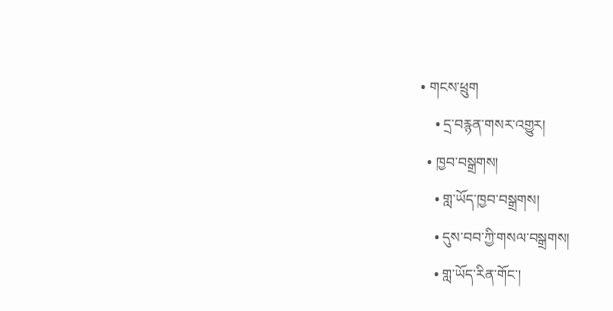• གངས་ཕྲུག
    • དྲ་བརྙན་གསར་འགྱུར།
  • ཁྱབ་བསྒྲགས།
    • གླ་ཡོད་ཁྱབ་བསྒྲགས།
    • དུས་བབ་ཀྱི་གསལ་བསྒྲགས།
    • གླ་ཡོད་རིན་གོང་།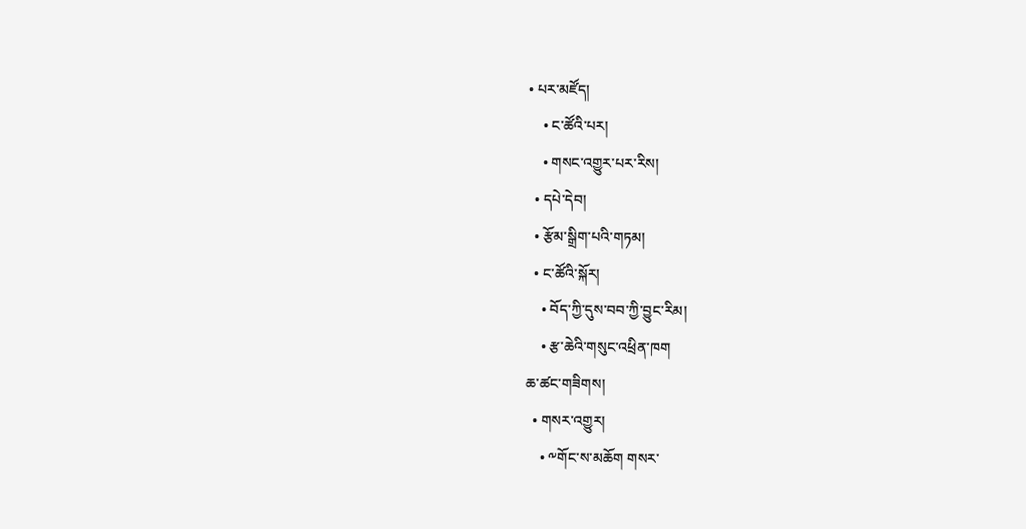• པར་མཛོད།
    • ང་ཚོའི་པར།
    • གསང་འགྱུར་པར་རིས།
  • དཔེ་དེབ།
  • རྩོམ་སྒྲིག་པའི་གཏམ།
  • ང་ཚོའི་སྐོར།
    • བོད་ཀྱི་དུས་བབ་ཀྱི་བྱུང་རིམ།
    • རྩ་ཆེའི་གསུང་འཕྲིན་ཁག
ཆ་ཚང་གཟིགས།
  • གསར་འགྱུར།
    • ༸གོང་ས་མཆོག གསར་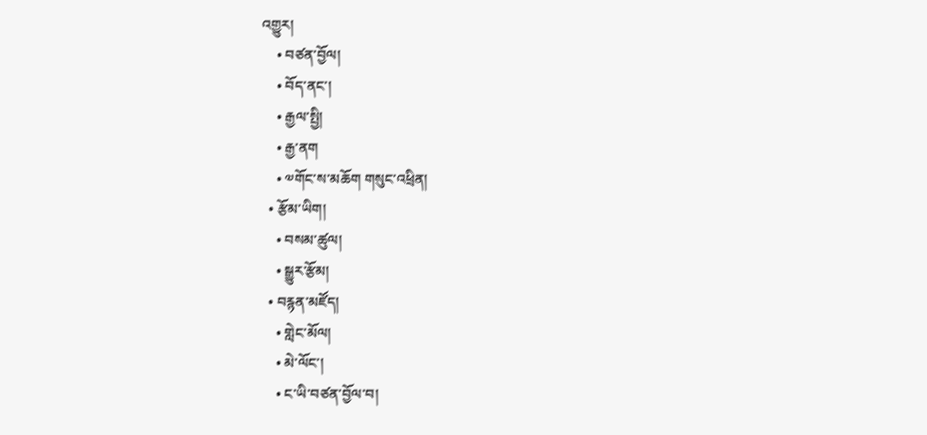འགྱུར།
    • བཙན་བྱོལ།
    • བོད་ནང་།
    • རྒྱལ་སྤྱི།
    • རྒྱ་ནག
    • ༧གོང་ས་མཆོག གསུང་འཕྲིན།
  • རྩོམ་ཡིག།
    • བསམ་ཚུལ།
    • སྒྱུར་རྩོམ།
  • བརྙན་མཛོད།
    • གླེང་མོལ།
    • མེ་ལོང་།
    • ང་ཡི་བཙན་བྱོལ་བ།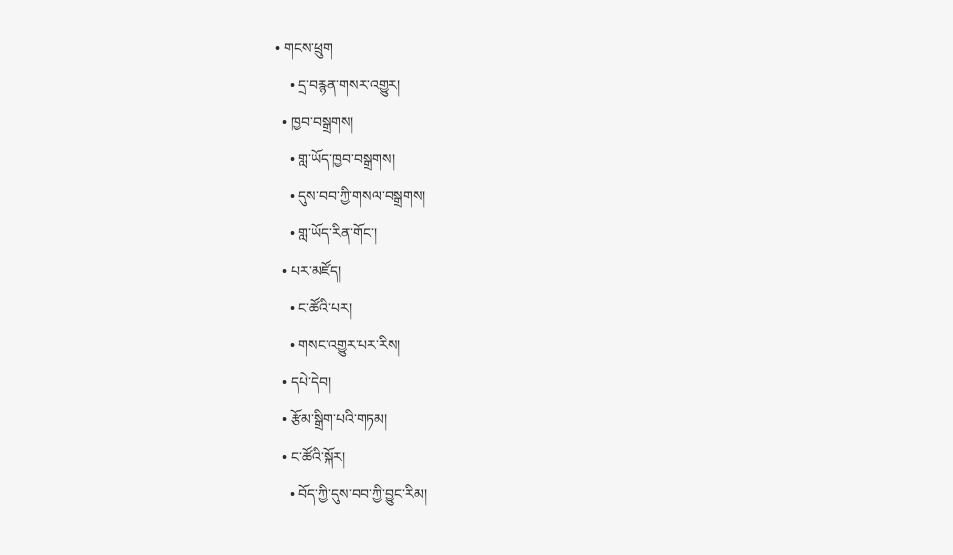• གངས་ཕྲུག
    • དྲ་བརྙན་གསར་འགྱུར།
  • ཁྱབ་བསྒྲགས།
    • གླ་ཡོད་ཁྱབ་བསྒྲགས།
    • དུས་བབ་ཀྱི་གསལ་བསྒྲགས།
    • གླ་ཡོད་རིན་གོང་།
  • པར་མཛོད།
    • ང་ཚོའི་པར།
    • གསང་འགྱུར་པར་རིས།
  • དཔེ་དེབ།
  • རྩོམ་སྒྲིག་པའི་གཏམ།
  • ང་ཚོའི་སྐོར།
    • བོད་ཀྱི་དུས་བབ་ཀྱི་བྱུང་རིམ།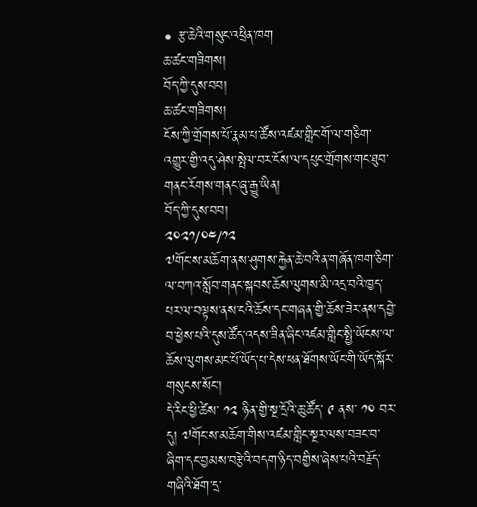• རྩ་ཆེའི་གསུང་འཕྲིན་ཁག
ཆ་ཚང་གཟིགས།
བོད་ཀྱི་དུས་བབ།
ཆ་ཚང་གཟིགས།
ངོས་ཀྱི་གྲོགས་པོ་རྣམ་པ་ཚོས་འཛམ་གླིང་གོ་ལ་གཅིག་འགྱུར་གྱི་འདུ་ཤེས་སྤེལ་བར་ངོས་ལ་དཔུང་གྲོགས་གང་ཐུབ་གནང་རོགས་གནང་ཞུ་རྒྱུ་ཡིན།
བོད་ཀྱི་དུས་བབ།
༢༠༢༡/༠༤/༡༢
༧གོང་ས་མཆོག་ནས་ཤུགས་རྐྱེན་ཆེ་བའི་ན་གཞོན་ཁག་ཅིག་ལ་བཀའ་སློབ་གནང་སྐབས་ཆོས་ལུགས་མི་འདྲ་བའི་ཁྱད་པར་ལ་བལྟས་ནས་ངའི་ཆོས་དང་གཞན་གྱི་ཆོས་ཟེར་ནས་དབྱེ་བ་ཕྱེས་པའི་དུས་ཚོད་འདས་ཟིན་ཞིང་འཛམ་གླིང་སྤྱི་ཡོངས་ལ་ཆོས་ལུགས་མང་པོ་ཡོད་པ་དེས་ཕན་ཐོགས་ཡོང་གི་ཡོད་སྐོར་གསུངས་སོང་།
དེ་རིང་ཕྱི་ཚེས་ ༡༢ ཉིན་གྱི་སྔ་དྲོའི་ཆུ་ཚོད་ ༩ ནས་ ༡༠ བར་དུ། ༧གོང་ས་མཆོག་གིས་འཛམ་གླིང་སྔར་ལས་བཟང་བ་ཞིག་དང་བྱམས་བརྩེའི་བདག་ཉིད་བགྱིས་ཞེས་པའི་བརྗོད་གཞིའི་ཐོག་དྲ་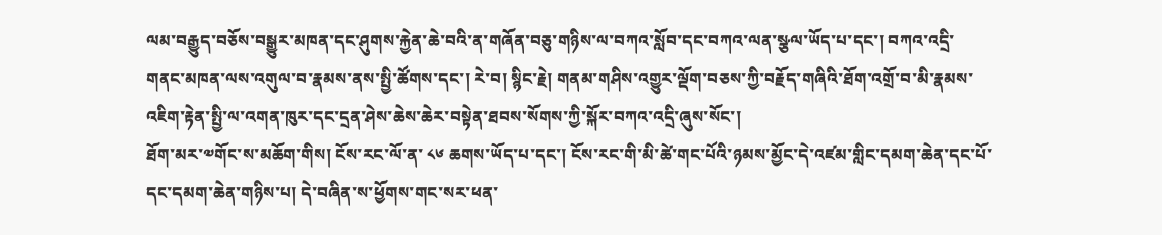ལམ་བརྒྱུད་བཅོས་བསྒྱུར་མཁན་དང་ཤུགས་རྐྱེན་ཆེ་བའི་ན་གཞོན་བཅུ་གཉིས་ལ་བཀའ་སློབ་དང་བཀའ་ལན་སྩལ་ཡོད་པ་དང་། བཀའ་འདྲི་གནང་མཁན་ལས་འགུལ་བ་རྣམས་ནས་སྤྱི་ཚོགས་དང་། རེ་བ། སྙིང་རྗེ། གནམ་གཤིས་འགྱུར་ལྡོག་བཅས་ཀྱི་བརྗོད་གཞིའི་ཐོག་འགྲོ་བ་མི་རྣམས་འཇིག་རྟེན་སྤྱི་ལ་འགན་ཁུར་དང་དྲན་ཤེས་ཆེས་ཆེར་བསྟེན་ཐབས་སོགས་ཀྱི་སྐོར་བཀའ་འདྲི་ཞུས་སོང་།
ཐོག་མར་༧གོང་ས་མཆོག་གིས། ངོས་རང་ལོ་ན་ ༨༦ ཆགས་ཡོད་པ་དང་། ངོས་རང་གི་མི་ཚེ་གང་པོའི་ཉམས་མྱོང་དེ་འཛམ་གླིང་དམག་ཆེན་དང་པོ་དང་དམག་ཆེན་གཉིས་པ། དེ་བཞིན་ས་ཕྱོགས་གང་སར་ཕན་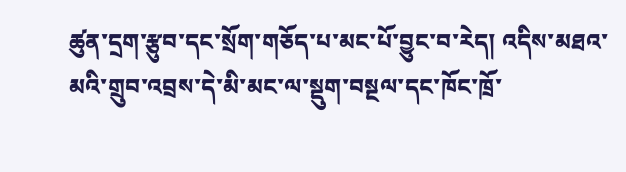ཚུན་དྲག་རྩུབ་དང་སྲོག་གཅོད་པ་མང་པོ་བྱུང་བ་རེད། འདིས་མཐའ་མའི་གྲུབ་འབྲས་དེ་མི་མང་ལ་སྡུག་བསྔལ་དང་ཁོང་ཁྲོ་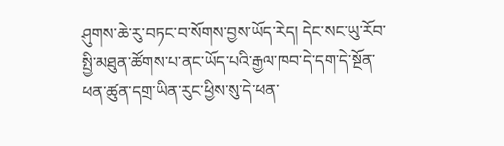ཤུགས་ཆེ་རུ་བཏང་བ་སོགས་བྱས་ཡོད་རེད། དེང་སང་ཡུ་རོབ་སྤྱི་མཐུན་ཚོགས་པ་ནང་ཡོད་པའི་རྒྱལ་ཁབ་དེ་དག་དེ་སྔོན་ཕན་ཚུན་དགྲ་ཡིན་རུང་ཕྱིས་སུ་དེ་ཕན་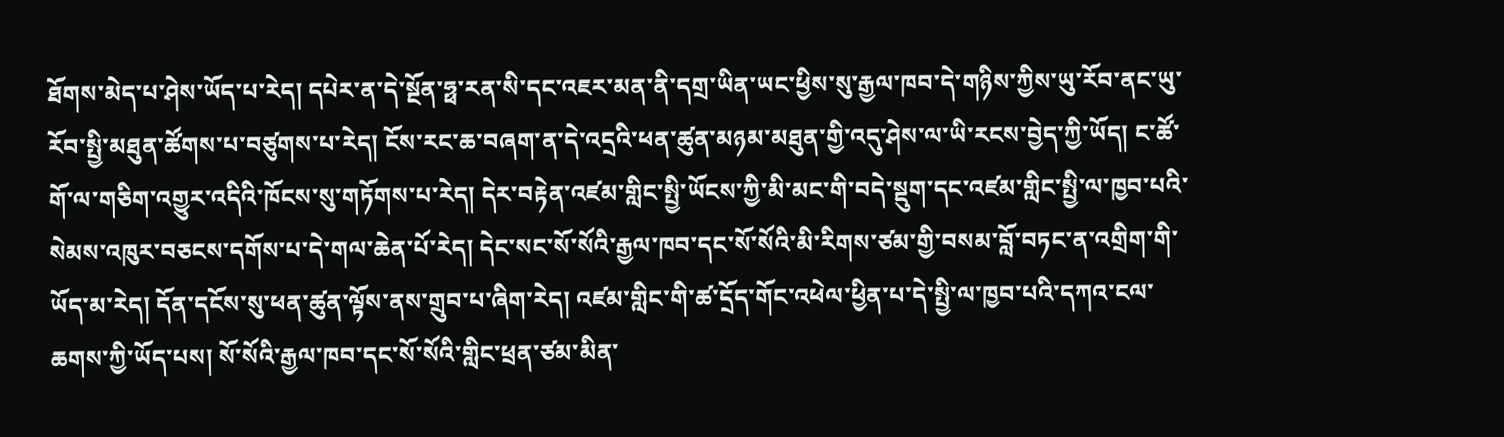ཐོགས་མེད་པ་ཤེས་ཡོད་པ་རེད། དཔེར་ན་དེ་སྔོན་ཧྥ་རན་སི་དང་འཇར་མན་ནི་དགྲ་ཡིན་ཡང་ཕྱིས་སུ་རྒྱལ་ཁབ་དེ་གཉིས་ཀྱིས་ཡུ་རོབ་ནང་ཡུ་རོབ་སྤྱི་མཐུན་ཚོགས་པ་བཙུགས་པ་རེད། ངོས་རང་ཆ་བཞག་ན་དེ་འདྲའི་ཕན་ཚུན་མཉམ་མཐུན་གྱི་འདུ་ཤེས་ལ་ཡི་རངས་བྱེད་ཀྱི་ཡོད། ང་ཚོ་གོ་ལ་གཅིག་འགྱུར་འདིའི་ཁོངས་སུ་གཏོགས་པ་རེད། དེར་བརྟེན་འཛམ་གླིང་སྤྱི་ཡོངས་ཀྱི་མི་མང་གི་བདེ་སྡུག་དང་འཛམ་གླིང་སྤྱི་ལ་ཁྱབ་པའི་སེམས་འཁུར་བཅངས་དགོས་པ་དེ་གལ་ཆེན་པོ་རེད། དེང་སང་སོ་སོའི་རྒྱལ་ཁབ་དང་སོ་སོའི་མི་རིགས་ཙམ་གྱི་བསམ་བློ་བཏང་ན་འགྲིག་གི་ཡོད་མ་རེད། དོན་དངོས་སུ་ཕན་ཚུན་ལྟོས་ནས་གྲུབ་པ་ཞིག་རེད། འཛམ་གླིང་གི་ཚ་དྲོད་གོང་འཕེལ་ཕྱིན་པ་དེ་སྤྱི་ལ་ཁྱབ་པའི་དཀའ་ངལ་ཆགས་ཀྱི་ཡོད་པས། སོ་སོའི་རྒྱལ་ཁབ་དང་སོ་སོའི་གླིང་ཕྲན་ཙམ་མིན་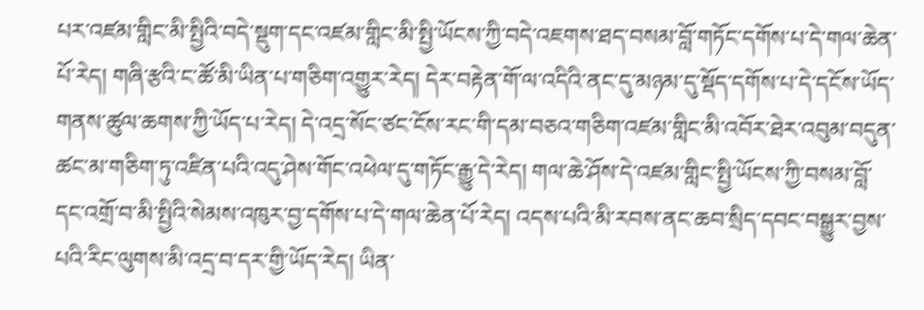པར་འཛམ་གླིང་མི་སྤྱིའི་བདེ་སྡུག་དང་འཛམ་གླིང་མི་སྤྱི་ཡོངས་ཀྱི་བདེ་འཇགས་ཐད་བསམ་བློ་གཏོང་དགོས་པ་དེ་གལ་ཆེན་པོ་རེད། གཞི་རྩའི་ང་ཚོ་མི་ཡིན་པ་གཅིག་འགྱུར་རེད། དེར་བརྟེན་གོ་ལ་འདིའི་ནང་དུ་མཉམ་དུ་སྡོད་དགོས་པ་དེ་དངོས་ཡོད་གནས་ཚུལ་ཆགས་ཀྱི་ཡོད་པ་རེད། དེ་འདྲ་སོང་ཙང་ངོས་རང་གི་དམ་བཅའ་གཅིག་འཛམ་གླིང་མི་འབོར་ཐེར་འབུམ་བདུན་ཚང་མ་གཅིག་ཏུ་འཛིན་པའི་འདུ་ཤེས་གོང་འཕེལ་དུ་གཏོང་རྒྱུ་དེ་རེད། གལ་ཆེ་ཤོས་དེ་འཛམ་གླིང་སྤྱི་ཡོངས་ཀྱི་བསམ་བློ་དང་འགྲོ་བ་མི་སྤྱིའི་སེམས་འཁུར་བྱ་དགོས་པ་དེ་གལ་ཆེན་པོ་རེད། འདས་པའི་མི་རབས་ནང་ཆབ་སྲིད་དབང་བསྒྱུར་བྱས་པའི་རིང་ལུགས་མི་འདྲ་བ་དར་གྱི་ཡོད་རེད། ཡིན་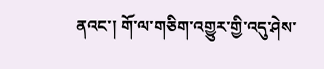ནའང་། གོ་ལ་གཅིག་འགྱུར་གྱི་འདུ་ཤེས་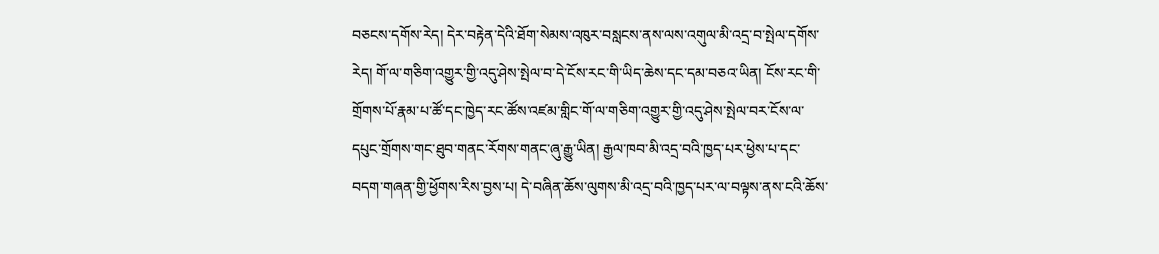བཅངས་དགོས་རེད། དེར་བརྟེན་དེའི་ཐོག་སེམས་འཁུར་བསླངས་ནས་ལས་འགུལ་མི་འདྲ་བ་སྤེལ་དགོས་རེད། གོ་ལ་གཅིག་འགྱུར་གྱི་འདུ་ཤེས་སྤེལ་བ་དེ་ངོས་རང་གི་ཡིད་ཆེས་དང་དམ་བཅའ་ཡིན། ངོས་རང་གི་གྲོགས་པོ་རྣམ་པ་ཚོ་དང་ཁྱེད་རང་ཚོས་འཛམ་གླིང་གོ་ལ་གཅིག་འགྱུར་གྱི་འདུ་ཤེས་སྤེལ་བར་ངོས་ལ་དཔུང་གྲོགས་གང་ཐུབ་གནང་རོགས་གནང་ཞུ་རྒྱུ་ཡིན། རྒྱལ་ཁབ་མི་འདྲ་བའི་ཁྱད་པར་ཕྱེས་པ་དང་བདག་གཞན་གྱི་ཕྱོགས་རིས་བྱས་པ། དེ་བཞིན་ཆོས་ལུགས་མི་འདྲ་བའི་ཁྱད་པར་ལ་བལྟས་ནས་ངའི་ཆོས་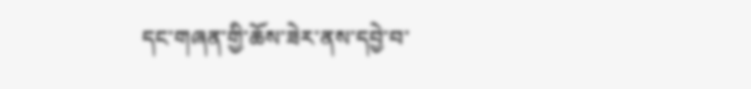དང་གཞན་གྱི་ཆོས་ཟེར་ནས་དབྱེ་བ་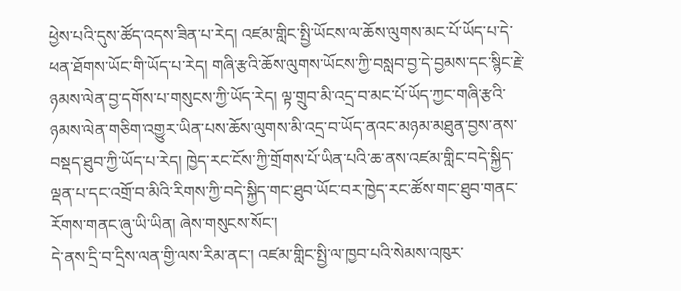ཕྱེས་པའི་དུས་ཚོད་འདས་ཟིན་པ་རེད། འཛམ་གླིང་སྤྱི་ཡོངས་ལ་ཆོས་ལུགས་མང་པོ་ཡོད་པ་དེ་ཕན་ཐོགས་ཡོང་གི་ཡོད་པ་རེད། གཞི་རྩའི་ཆོས་ལུགས་ཡོངས་ཀྱི་བསླབ་བྱ་དེ་བྱམས་དང་སྙིང་རྗེ་ཉམས་ལེན་བྱ་དགོས་པ་གསུངས་ཀྱི་ཡོད་རེད། ལྟ་གྲུབ་མི་འདྲ་བ་མང་པོ་ཡོད་ཀྱང་གཞི་རྩའི་ཉམས་ལེན་གཅིག་འགྱུར་ཡིན་པས་ཆོས་ལུགས་མི་འདྲ་བ་ཡོད་ནའང་མཉམ་མཐུན་བྱས་ནས་བསྡད་ཐུབ་ཀྱི་ཡོད་པ་རེད། ཁྱེད་རང་ངོས་ཀྱི་གྲོགས་པོ་ཡིན་པའི་ཆ་ནས་འཛམ་གླིང་བདེ་སྐྱིད་ལྡན་པ་དང་འགྲོ་བ་མིའི་རིགས་ཀྱི་བདེ་སྐྱིད་གང་ཐུབ་ཡོང་བར་ཁྱེད་རང་ཚོས་གང་ཐུབ་གནང་རོགས་གནང་ཞུ་ཡི་ཡིན། ཞེས་གསུངས་སོང་།
དེ་ནས་དྲི་བ་དྲིས་ལན་གྱི་ལས་རིམ་ནང་། འཛམ་གླིང་སྤྱི་ལ་ཁྱབ་པའི་སེམས་འཁུར་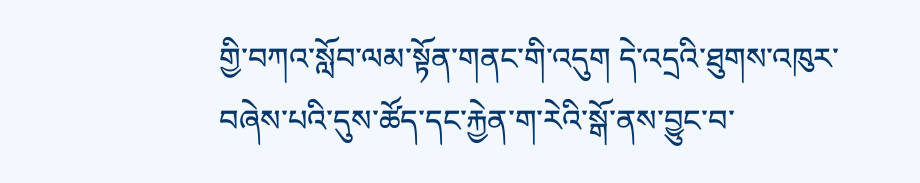གྱི་བཀའ་སློབ་ལམ་སྟོན་གནང་གི་འདུག དེ་འདྲའི་ཐུགས་འཁུར་བཞེས་པའི་དུས་ཚོད་དང་རྐྱེན་ག་རེའི་སྒོ་ནས་བྱུང་བ་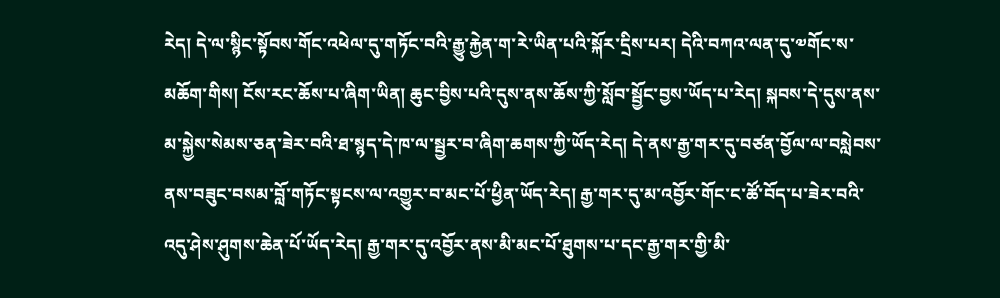རེད། དེ་ལ་སྙིང་སྟོབས་གོང་འཕེལ་དུ་གཏོང་བའི་རྒྱུ་རྐྱེན་ག་རེ་ཡིན་པའི་སྐོར་དྲིས་པར། དེའི་བཀའ་ལན་དུ་༧གོང་ས་མཆོག་གིས། ངོས་རང་ཆོས་པ་ཞིག་ཡིན། ཆུང་བྱིས་པའི་དུས་ནས་ཆོས་ཀྱི་སློབ་སྦྱོང་བྱས་ཡོད་པ་རེད། སྐབས་དེ་དུས་ནས་མ་སྐྱེས་སེམས་ཅན་ཟེར་བའི་ཐ་སྙད་དེ་ཁ་ལ་སྦྱར་བ་ཞིག་ཆགས་ཀྱི་ཡོད་རེད། དེ་ནས་རྒྱ་གར་དུ་བཙན་བྱོལ་ལ་བསླེབས་ནས་བཟུང་བསམ་བློ་གཏོང་སྟངས་ལ་འགྱུར་བ་མང་པོ་ཕྱིན་ཡོད་རེད། རྒྱ་གར་དུ་མ་འབྱོར་གོང་ང་ཚོ་བོད་པ་ཟེར་བའི་འདུ་ཤེས་ཤུགས་ཆེན་པོ་ཡོད་རེད། རྒྱ་གར་དུ་འབྱོར་ནས་མི་མང་པོ་ཐུགས་པ་དང་རྒྱ་གར་གྱི་མི་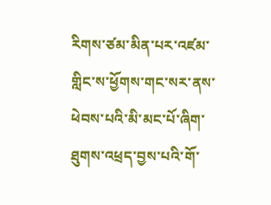རིགས་ཙམ་མིན་པར་འཛམ་གླིང་ས་ཕྱོགས་གང་སར་ནས་ཕེབས་པའི་མི་མང་པོ་ཞིག་ཐུགས་འཕྲད་བྱས་པའི་གོ་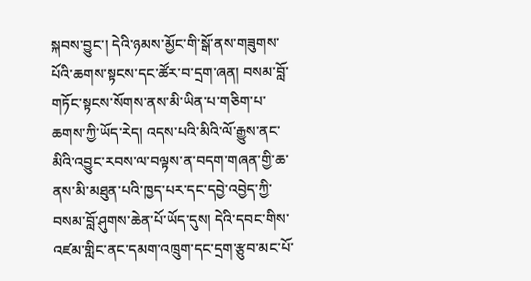སྐབས་བྱུང་། དེའི་ཉམས་མྱོང་གི་སྒོ་ནས་གཟུགས་པོའི་ཆགས་སྟངས་དང་ཚོར་བ་དྲག་ཞན། བསམ་བློ་གཏོང་སྟངས་སོགས་ནས་མི་ཡིན་པ་གཅིག་པ་ཆགས་ཀྱི་ཡོད་རེད། འདས་པའི་མིའི་ལོ་རྒྱུས་ནང་མིའི་འབྱུང་རབས་ལ་བལྟས་ན་བདག་གཞན་གྱི་ཆ་ནས་མི་མཐུན་པའི་ཁྱད་པར་དང་དབྱེ་འབྱེད་ཀྱི་བསམ་བློ་ཤུགས་ཆེན་པོ་ཡོད་དུས། དེའི་དབང་གིས་འཛམ་གླིང་ནང་དམག་འཁྲུག་དང་དྲག་རྩུབ་མང་པོ་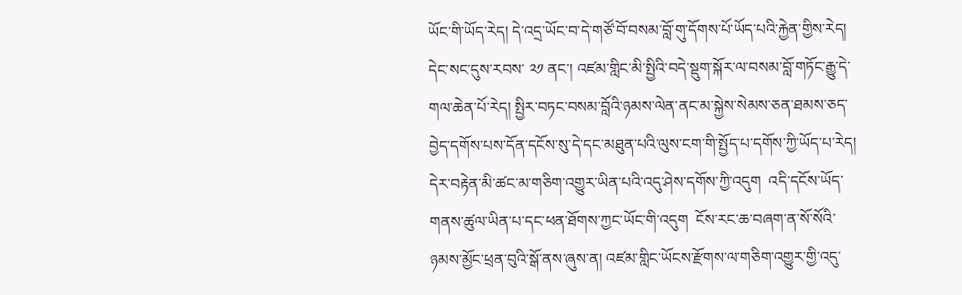ཡོང་གི་ཡོད་རེད། དེ་འདྲ་ཡོང་བ་དེ་གཙོ་བོ་བསམ་བློ་གུ་དོགས་པོ་ཡོད་པའི་རྐྱེན་གྱིས་རེད། དེང་སང་དུས་རབས་ ༢༡ ནང་། འཛམ་གླིང་མི་སྤྱིའི་བདེ་སྡུག་སྐོར་ལ་བསམ་བློ་གཏོང་རྒྱུ་དེ་གལ་ཆེན་པོ་རེད། སྤྱིར་བཏང་བསམ་བློའི་ཉམས་ལེན་ནང་མ་སྐྱེས་སེམས་ཅན་ཐམས་ཅད་བྱེད་དགོས་པས་དོན་དངོས་སུ་དེ་དང་མཐུན་པའི་ལུས་ངག་གི་སྤྱོད་པ་དགོས་ཀྱི་ཡོད་པ་རེད། དེར་བརྟེན་མི་ཚང་མ་གཅིག་འགྱུར་ཡིན་པའི་འདུ་ཤེས་དགོས་ཀྱི་འདུག  འདི་དངོས་ཡོད་གནས་ཚུལ་ཡིན་པ་དང་ཕན་ཐོགས་ཀྱང་ཡོང་གི་འདུག  ངོས་རང་ཆ་བཞག་ན་སོ་སོའི་ཉམས་མྱོང་ཕྲན་བུའི་སྒོ་ནས་ཞུས་ན། འཛམ་གླིང་ཡོངས་རྫོགས་ལ་གཅིག་འགྱུར་གྱི་འདུ་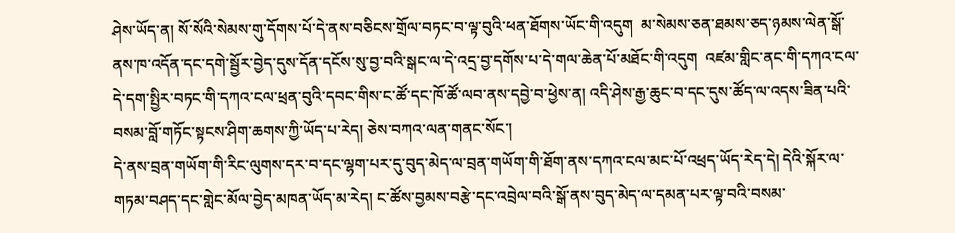ཤེས་ཡོད་ན། སོ་སོའི་སེམས་གུ་དོགས་པོ་དེ་ནས་བཅིངས་གྲོལ་བཏང་བ་ལྟ་བུའི་ཕན་ཐོགས་ཡོང་གི་འདུག  མ་སེམས་ཅན་ཐམས་ཅད་ཉམས་ལེན་སྒོ་ནས་ཁ་འདོན་དང་དགེ་སྦྱོར་བྱེད་དུས་དོན་དངོས་སུ་བྱ་བའི་སྒང་ལ་དེ་འདྲ་བྱ་དགོས་པ་དེ་གལ་ཆེན་པོ་མཐོང་གི་འདུག  འཛམ་གླིང་ནང་གི་དཀའ་ངལ་དེ་དག་སྤྱིར་བཏང་གི་དཀའ་ངལ་ཕྲན་བུའི་དབང་གིས་ང་ཚོ་དང་ཁོ་ཚོ་ལབ་ནས་དབྱེ་བ་ཕྱེས་ན། འདི་ཤེས་རྒྱ་ཆུང་བ་དང་དུས་ཚོད་ལ་འདས་ཟིན་པའི་བསམ་བློ་གཏོང་སྟངས་ཤིག་ཆགས་ཀྱི་ཡོད་པ་རེད། ཅེས་བཀའ་ལན་གནང་སོང་།
དེ་ནས་བྲན་གཡོག་གི་རིང་ལུགས་དར་བ་དང་ལྷག་པར་དུ་བུད་མེད་ལ་བྲན་གཡོག་གི་ཐོག་ནས་དཀའ་ངལ་མང་པོ་འཕྲད་ཡོད་རེད་དེ། དེའི་སྐོར་ལ་གཏམ་བཤད་དང་གླེང་མོལ་བྱེད་མཁན་ཡོད་མ་རེད། ང་ཚོས་བྱམས་བརྩེ་དང་འབྲེལ་བའི་སྒོ་ནས་བུད་མེད་ལ་དམན་པར་ལྟ་བའི་བསམ་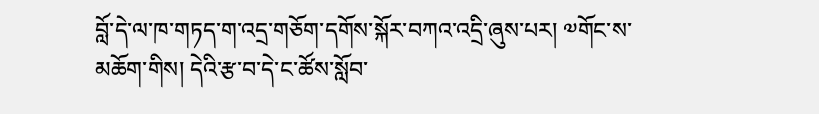བློ་དེ་ལ་ཁ་གཏད་ག་འདྲ་གཅོག་དགོས་སྐོར་བཀའ་འདྲི་ཞུས་པར། ༧གོང་ས་མཆོག་གིས། དེའི་རྩ་བ་དེ་ང་ཚོས་སློབ་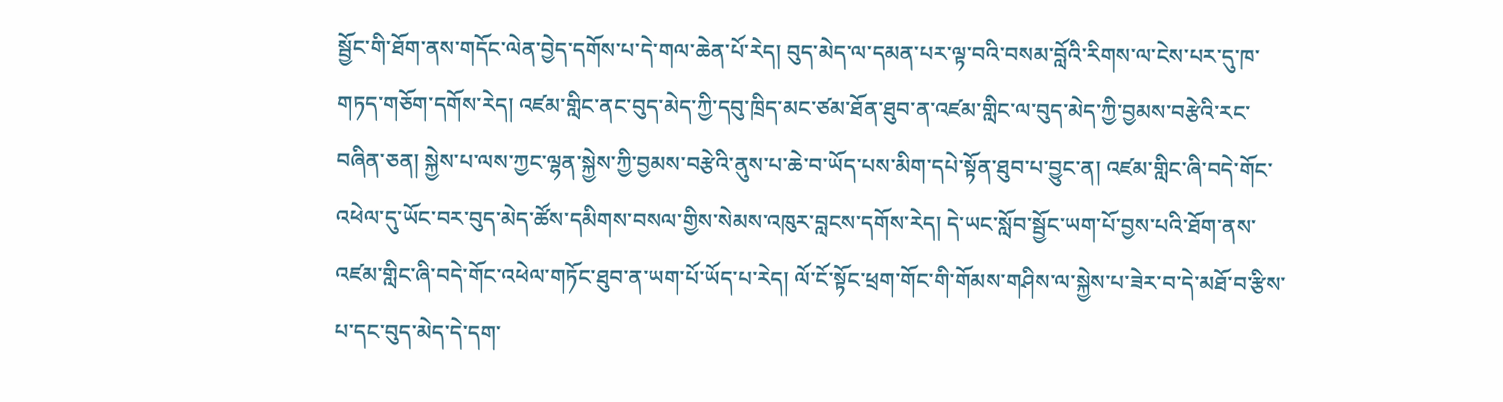སྦྱོང་གི་ཐོག་ནས་གདོང་ལེན་བྱེད་དགོས་པ་དེ་གལ་ཆེན་པོ་རེད། བུད་མེད་ལ་དམན་པར་ལྟ་བའི་བསམ་བློའི་རིགས་ལ་ངེས་པར་དུ་ཁ་གཏད་གཅོག་དགོས་རེད། འཛམ་གླིང་ནང་བུད་མེད་ཀྱི་དབུ་ཁྲིད་མང་ཙམ་ཐོན་ཐུབ་ན་འཛམ་གླིང་ལ་བུད་མེད་ཀྱི་བྱམས་བརྩེའི་རང་བཞིན་ཅན། སྐྱེས་པ་ལས་ཀྱང་ལྷན་སྐྱེས་ཀྱི་བྱམས་བརྩེའི་ནུས་པ་ཆེ་བ་ཡོད་པས་མིག་དཔེ་སྟོན་ཐུབ་པ་བྱུང་ན། འཛམ་གླིང་ཞི་བདེ་གོང་འཕེལ་དུ་ཡོང་བར་བུད་མེད་ཚོས་དམིགས་བསལ་གྱིས་སེམས་འཁུར་བླངས་དགོས་རེད། དེ་ཡང་སློབ་སྦྱོང་ཡག་པོ་བྱས་པའི་ཐོག་ནས་འཛམ་གླིང་ཞི་བདེ་གོང་འཕེལ་གཏོང་ཐུབ་ན་ཡག་པོ་ཡོད་པ་རེད། ལོ་ངོ་སྟོང་ཕྲག་གོང་གི་གོམས་གཤིས་ལ་སྐྱེས་པ་ཟེར་བ་དེ་མཐོ་བ་རྩིས་པ་དང་བུད་མེད་དེ་དག་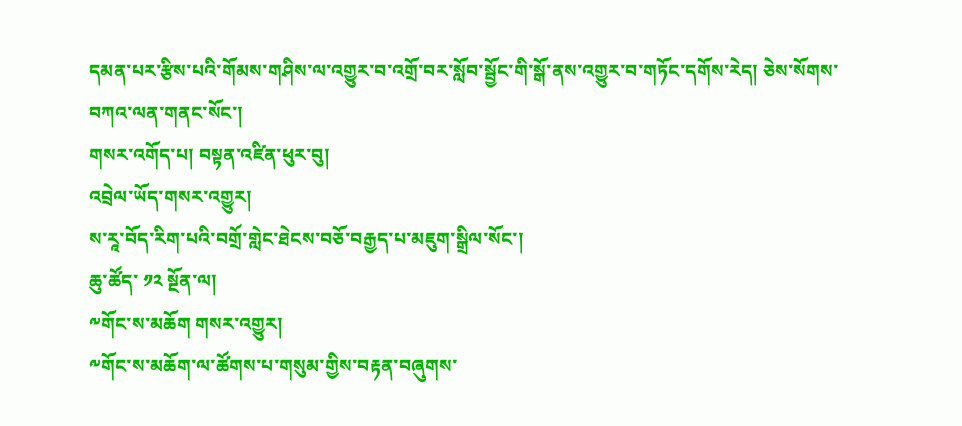དམན་པར་རྩིས་པའི་གོམས་གཤིས་ལ་འགྱུར་བ་འགྲོ་བར་སློབ་སྦྱོང་གི་སྒོ་ནས་འགྱུར་བ་གཏོང་དགོས་རེད། ཅེས་སོགས་བཀའ་ལན་གནང་སོང་།
གསར་འགོད་པ། བསྟན་འཛིན་ཕུར་བུ།
འབྲེལ་ཡོད་གསར་འགྱུར།
ས་རཱ་བོད་རིག་པའི་བགྲོ་གླེང་ཐེངས་བཅོ་བརྒྱད་པ་མཇུག་སྒྲིལ་སོང་།
ཆུ་ཚོད་ ༡༢ སྔོན་ལ།
༸གོང་ས་མཆོག གསར་འགྱུར།
༸གོང་ས་མཆོག་ལ་ཚོགས་པ་གསུམ་གྱིས་བརྟན་བཞུགས་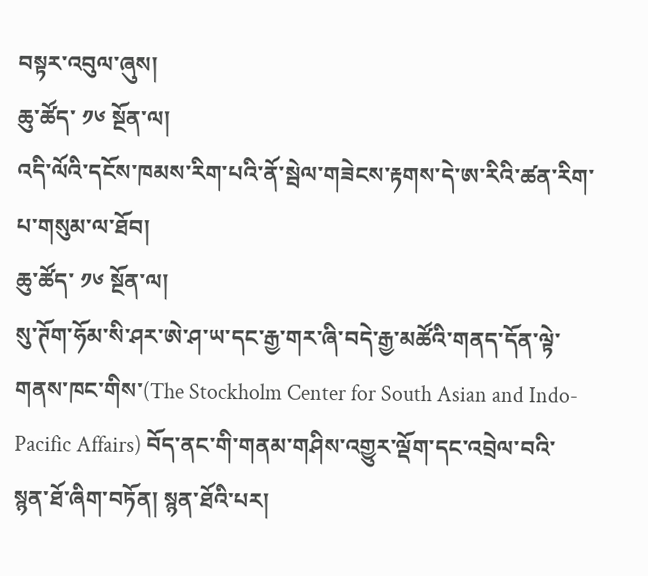བསྟར་འབུལ་ཞུས།
ཆུ་ཚོད་ ༡༦ སྔོན་ལ།
འདི་ལོའི་དངོས་ཁམས་རིག་པའི་ནོ་སྦེལ་གཟེངས་རྟགས་དེ་ཨ་རིའི་ཚན་རིག་པ་གསུམ་ལ་ཐོབ།
ཆུ་ཚོད་ ༡༦ སྔོན་ལ།
སུ་ཊོག་ཧོམ་སི་ཤར་ཨེ་ཤ་ཡ་དང་རྒྱ་གར་ཞི་བདེ་རྒྱ་མཚོའི་གནད་དོན་ལྟེ་གནས་ཁང་གིས་(The Stockholm Center for South Asian and Indo-Pacific Affairs) བོད་ནང་གི་གནམ་གཤིས་འགྱུར་ལྡོག་དང་འབྲེལ་བའི་སྙན་ཐོ་ཞིག་བཏོན། སྙན་ཐོའི་པར།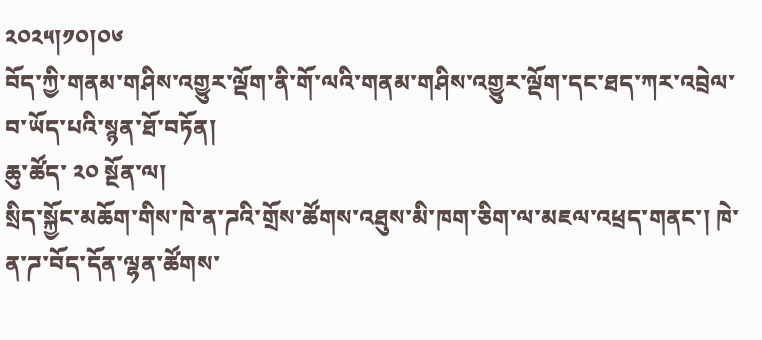༢༠༢༥།༡༠།༠༦
བོད་ཀྱི་གནམ་གཤིས་འགྱུར་ལྡོག་ནི་གོ་ལའི་གནམ་གཤིས་འགྱུར་ལྡོག་དང་ཐད་ཀར་འབྲེལ་བ་ཡོད་པའི་སྙན་ཐོ་བཏོན།
ཆུ་ཚོད་ ༢༠ སྔོན་ལ།
སྲིད་སྐྱོང་མཆོག་གིས་ཁེ་ན་ཌའི་གྲོས་ཚོགས་འཐུས་མི་ཁག་ཅིག་ལ་མཇལ་འཕྲད་གནང་། ཁེ་ན་ཌ་བོད་དོན་ལྷན་ཚོགས་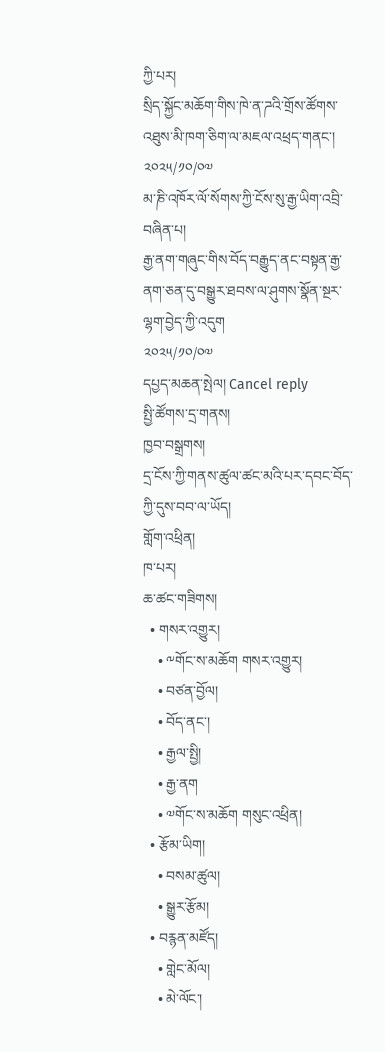ཀྱི་པར།
སྲིད་སྐྱོང་མཆོག་གིས་ཁེ་ན་ཌའི་གྲོས་ཚོགས་འཐུས་མི་ཁག་ཅིག་ལ་མཇལ་འཕྲད་གནང་།
༢༠༢༥/༡༠/༠༧
མ་ཎི་འཁོར་ལོ་སོགས་ཀྱི་ངོས་སུ་རྒྱ་ཡིག་འབྲི་བཞིན་པ།
རྒྱ་ནག་གཞུང་གིས་བོད་བརྒྱུད་ནང་བསྟན་རྒྱ་ནག་ཅན་དུ་བསྒྱུར་ཐབས་ལ་ཤུགས་སྣོན་སྔར་ལྷག་བྱེད་ཀྱི་འདུག
༢༠༢༥/༡༠/༠༧
དཔྱད་མཆན་སྤེལ། Cancel reply
སྤྱི་ཚོགས་དྲ་གནས།
ཁྱབ་བསྒྲགས།
དྲ་ངོས་ཀྱི་གནས་ཚུལ་ཚང་མའི་པར་དབང་བོད་ཀྱི་དུས་བབ་ལ་ཡོད།
གློག་འཕྲིན།
ཁ་པར།
ཆ་ཚང་གཟིགས།
  • གསར་འགྱུར།
    • ༸གོང་ས་མཆོག གསར་འགྱུར།
    • བཙན་བྱོལ།
    • བོད་ནང་།
    • རྒྱལ་སྤྱི།
    • རྒྱ་ནག
    • ༧གོང་ས་མཆོག གསུང་འཕྲིན།
  • རྩོམ་ཡིག།
    • བསམ་ཚུལ།
    • སྒྱུར་རྩོམ།
  • བརྙན་མཛོད།
    • གླེང་མོལ།
    • མེ་ལོང་།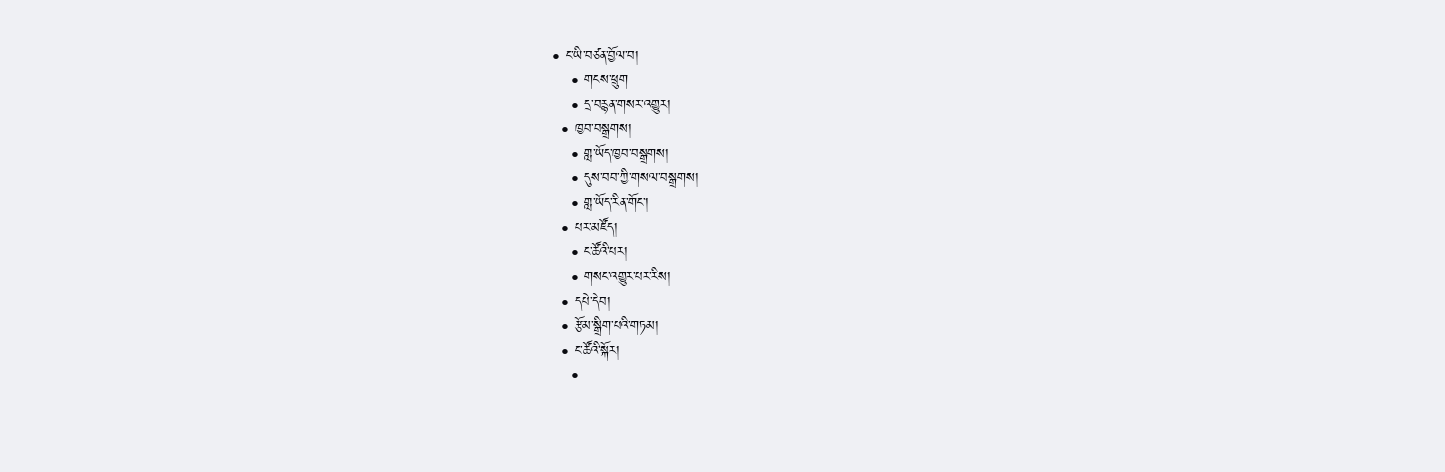• ང་ཡི་བཙན་བྱོལ་བ།
    • གངས་ཕྲུག
    • དྲ་བརྙན་གསར་འགྱུར།
  • ཁྱབ་བསྒྲགས།
    • གླ་ཡོད་ཁྱབ་བསྒྲགས།
    • དུས་བབ་ཀྱི་གསལ་བསྒྲགས།
    • གླ་ཡོད་རིན་གོང་།
  • པར་མཛོད།
    • ང་ཚོའི་པར།
    • གསང་འགྱུར་པར་རིས།
  • དཔེ་དེབ།
  • རྩོམ་སྒྲིག་པའི་གཏམ།
  • ང་ཚོའི་སྐོར།
    •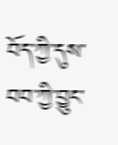བོད་ཀྱི་དུས་བབ་ཀྱི་བྱུང་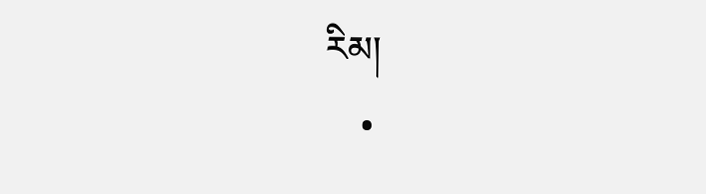རིམ།
    •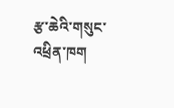རྩ་ཆེའི་གསུང་འཕྲིན་ཁག